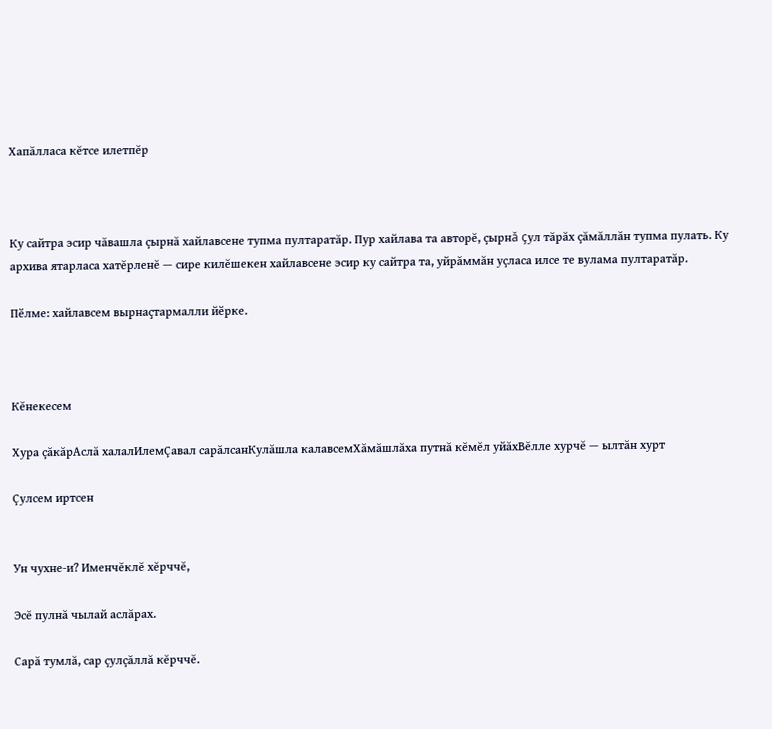Хапăлласа кĕтсе илетпĕр



Ку сайтра эсир чăвашла çырнă хайлавсене тупма пултаратăр. Пур хайлава та авторĕ, çырнă çул тăрăх çăмăллăн тупма пулать. Ку архива ятарласа хатĕрленĕ — сире килĕшекен хайлавсене эсир ку сайтра та, уйрăммăн уçласа илсе те вулама пултаратăр.

Пӗлме: хайлавсем вырнаҫтармалли йӗрке.



Кĕнекесем

Хура çăкăрАслă халалИлемÇавал сарăлсанКулăшла калавсемХăмăшлăха путнă кĕмĕл уйăхВĕлле хурчĕ — ылтăн хурт

Çулсем иртсен


Ун чухне-и? Именчĕклĕ хĕрччĕ,

Эсĕ пулнă чылай аслăрах.

Сарă тумлă, сар çулçăллă кĕрччĕ.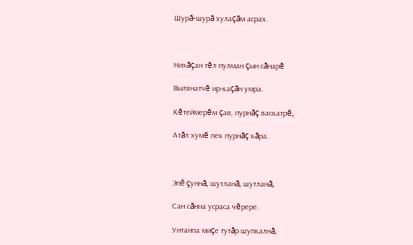Шурă-шурă хулаçăм асрах.



Нихăçан тĕл пулман çын сăнарĕ

Вылянатчĕ ир-каçăн умра.

Кĕтеймерĕм çав, пурнăç васкатрĕ,

Атăл хумĕ пек пурнăç кăра.



Эпĕ çуннă, шутланă, шутланă,

Сан сăнна усраса чĕрере.

Унтанпа миçе тутăр шупкалнă,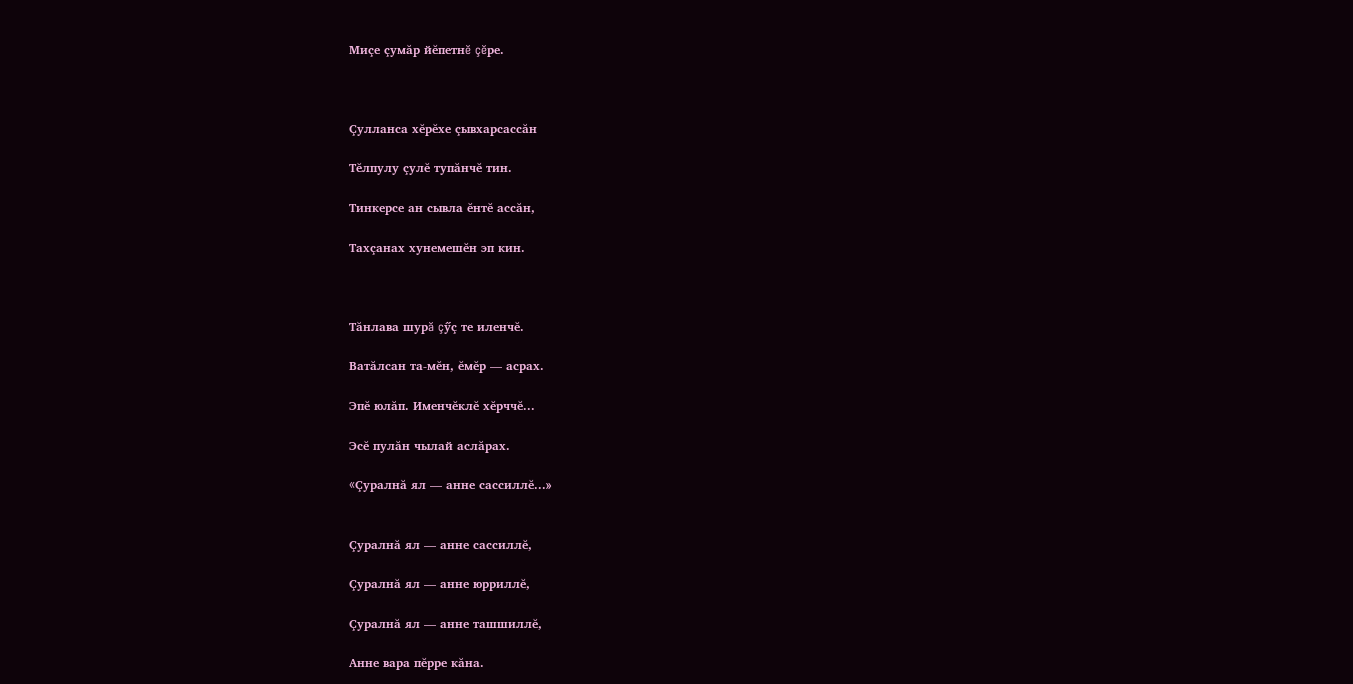Миçе çумăр йĕпетнĕ çĕре.



Çулланса хĕрĕхе çывхарсассăн

Тĕлпулу çулĕ тупăнчĕ тин.

Тинкерсе ан сывла ĕнтĕ ассăн,

Тахçанах хунемешĕн эп кин.



Тăнлава шурă çӳç те иленчĕ.

Ватăлсан та-мĕн, ĕмĕр — асрах.

Эпĕ юлăп. Именчĕклĕ хĕрччĕ...

Эсĕ пулăн чылай аслăрах.

«Çуралнă ял — анне сассиллĕ...»


Çуралнă ял — анне сассиллĕ,

Çуралнă ял — анне юрриллĕ,

Çуралнă ял — анне ташшиллĕ,

Анне вара пĕрре кăна.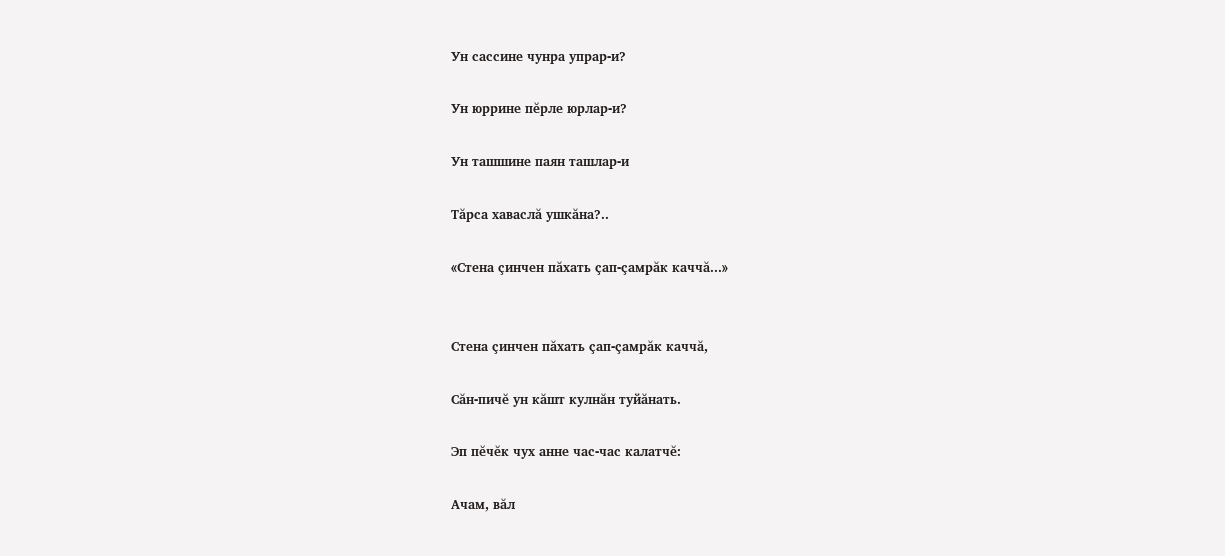Ун сассине чунра упрар-и?

Ун юррине пĕрле юрлар-и?

Ун ташшине паян ташлар-и

Тăрса хаваслă ушкăна?..

«Стена çинчен пăхать çап-çамрăк каччă...»


Стена çинчен пăхать çап-çамрăк каччă,

Сăн-пичĕ ун кăшт кулнăн туйăнать.

Эп пĕчĕк чух анне час-час калатчĕ:

Ачам, вăл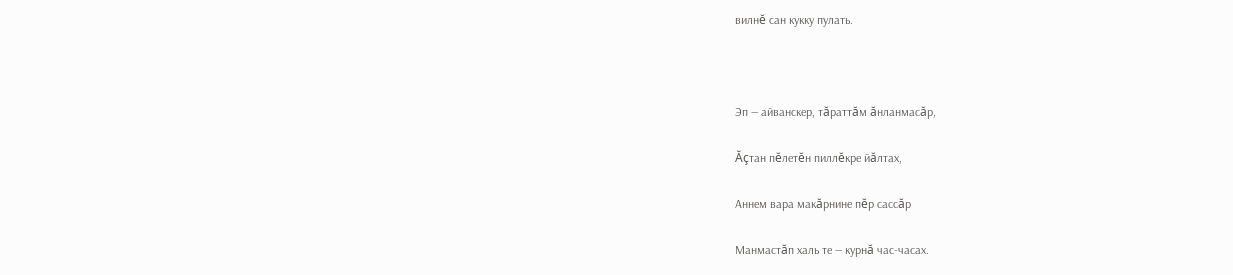вилнĕ сан кукку пулать.



Эп — айванскер, тăраттăм ăнланмасăр,

Ăçтан пĕлетĕн пиллĕкре йăлтах,

Аннем вара макăрнине пĕр сассăр

Манмастăп халь те — курнă час-часах.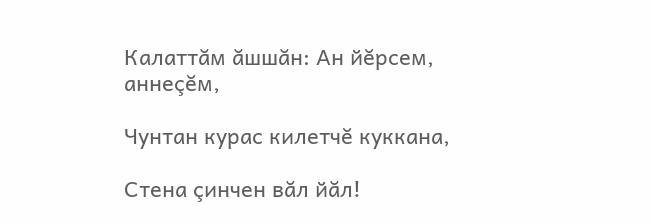Калаттăм ăшшăн: Ан йĕрсем, аннеçĕм,

Чунтан курас килетчĕ куккана,

Стена çинчен вăл йăл!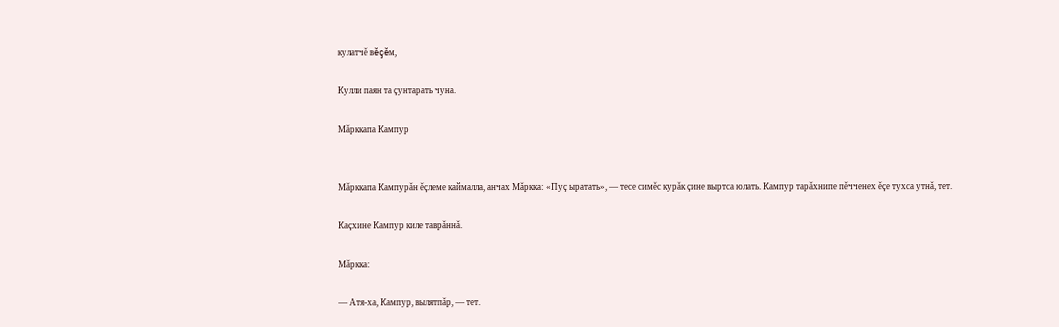кулатчĕ вĕçĕм,

Кулли паян та çунтарать чуна.

Мăрккапа Кампур


Мăрккапа Кампурăн ĕçлеме каймалла, анчах Мăркка: «Пуç ыратать», — тесе симĕс курăк çине выртса юлать. Кампур тарăхнипе пĕчченех ĕçе тухса утнă, тет.

Каçхине Кампур киле таврăннă.

Мăркка:

— Атя-ха, Кампур, вылятпăр, — тет.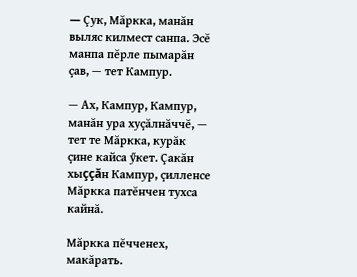— Çук, Мăркка, манăн выляс килмест санпа. Эсĕ манпа пĕрле пымарăн çав, — тет Кампур.

— Ах, Кампур, Кампур, манăн ура хуçăлнăччĕ, — тет те Мăркка, курăк çине кайса ӳкет. Çакăн хыççăн Кампур, çилленсе Мăркка патĕнчен тухса кайнă.

Мăркка пĕчченех, макăрать.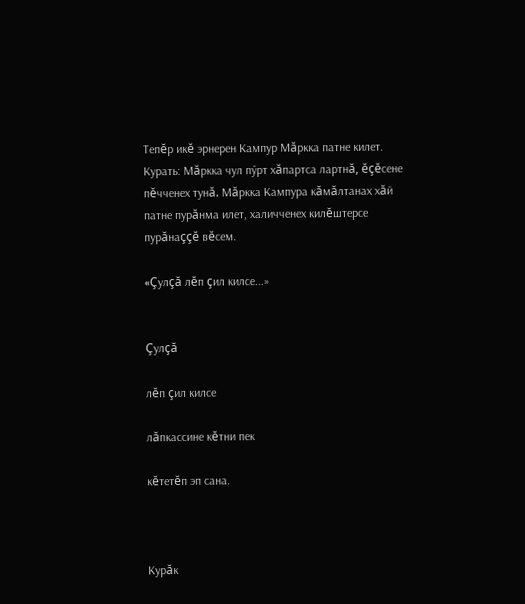Тепĕр икĕ эрнерен Кампур Мăркка патне килет. Курать: Мăркка чул пӳрт хăпартса лартнă, ĕçĕсене пĕчченех тунă. Мăркка Кампура кăмăлтанах хăй патне пурăнма илет, халичченех килĕштерсе пурăнаççĕ вĕсем.

«Çулçă лĕп çил килсе...»


Çулçă

лĕп çил килсе

лăпкассине кĕтни пек

кĕтетĕп эп сана.



Курăк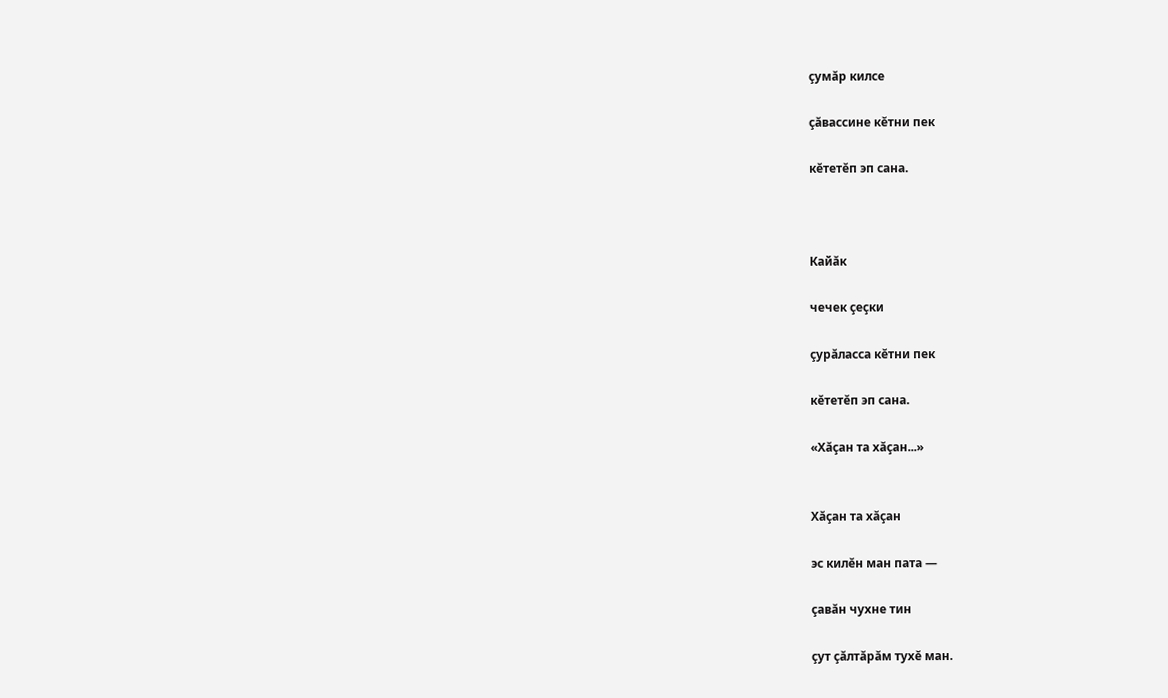çумăр килсе

çăвассине кĕтни пек

кĕтетĕп эп сана.



Кайăк

чечек çеçки

çурăласса кĕтни пек

кĕтетĕп эп сана.

«Хăçан та хăçан...»


Хăçан та хăçан

эс килĕн ман пата —

çавăн чухне тин

çут çăлтăрăм тухĕ ман.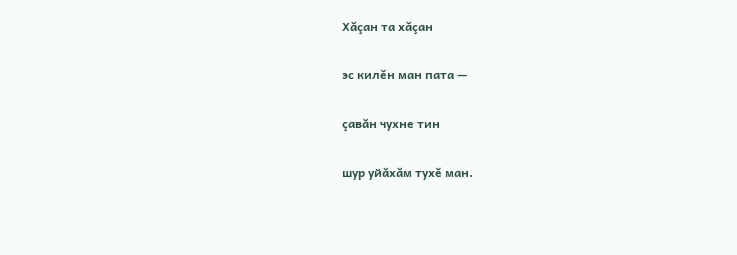Хăçан та хăçан

эс килĕн ман пата —

çавăн чухне тин

шур уйăхăм тухĕ ман.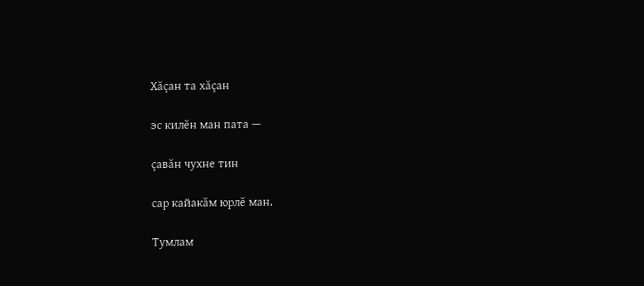Хăçан та хăçан

эс килĕн ман пата —

çавăн чухне тин

сар кайакăм юрлĕ ман.

Тумлам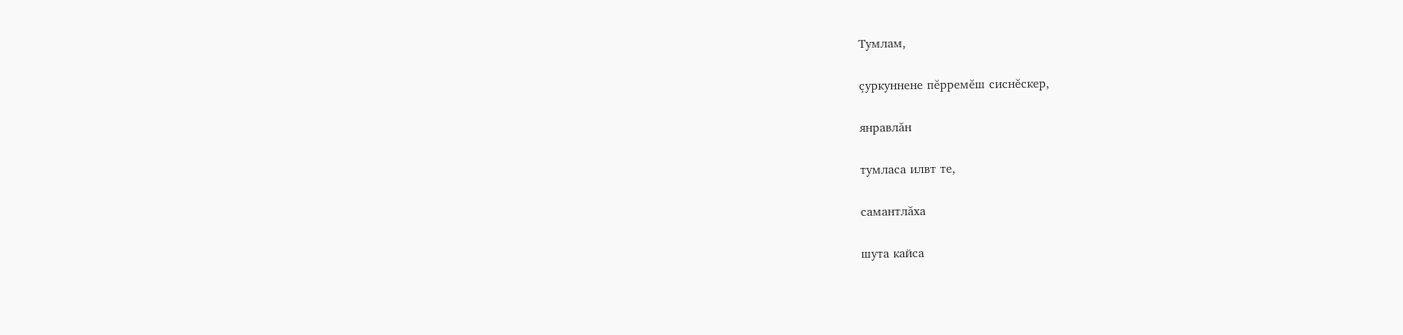Тумлам,

çуркуннене пĕрремĕш сиснĕскер,

янравлăн

тумласа илвт те,

самантлăха

шута кайса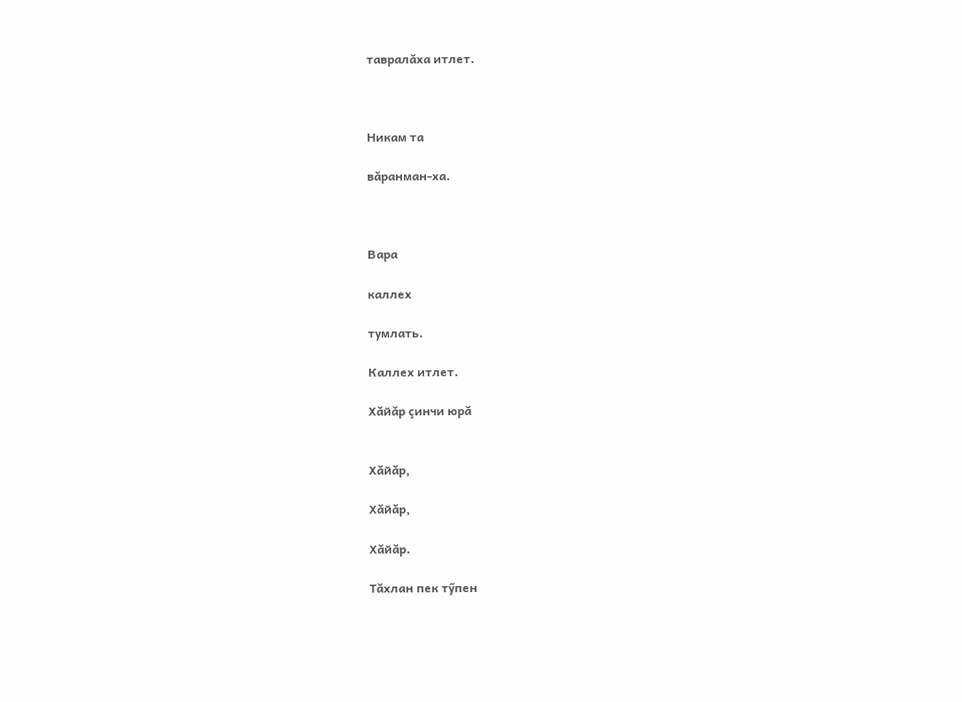тавралăха итлет.



Никам та

вăранман-ха.



Вара

каллех

тумлать.

Каллех итлет.

Хăйăр çинчи юрă


Хăйăр,

Хăйăр,

Хăйăр.

Тăхлан пек тӳпен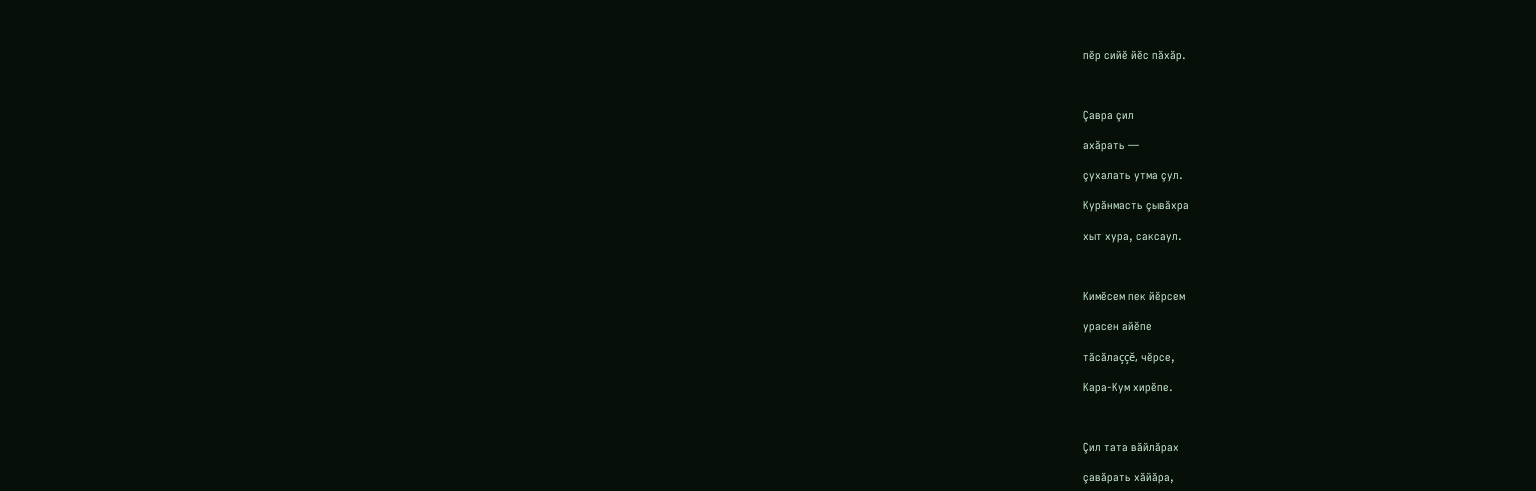пĕр сийĕ йĕс пăхăр.



Çавра çил

ахăрать —

çухалать утма çул.

Курăнмасть çывăхра

хыт хура, саксаул.



Кимĕсем пек йĕрсем

урасен айĕпе

тăсăлаççĕ, чĕрсе,

Кара-Кум хирĕпе.



Çил тата вăйлăрах

çавăрать хăйăра,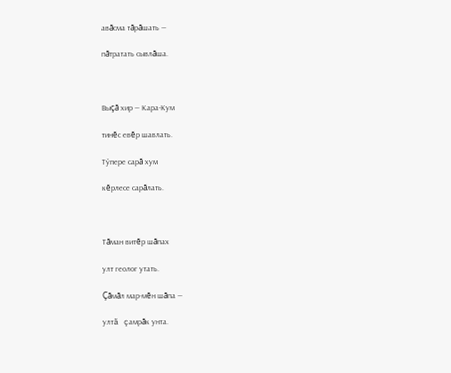авăсма тăрăшать —

пăтратать сывлăша.



Выçă хир — Кара-Кум

тинĕс евĕр шавлать.

Тӳпере сарă хум

кĕрлесе сарăлать.



Тăман витĕр шăпах

улт геолог утать.

Çăмăл мар-мĕн шăпа —

ултă çамрăк унта.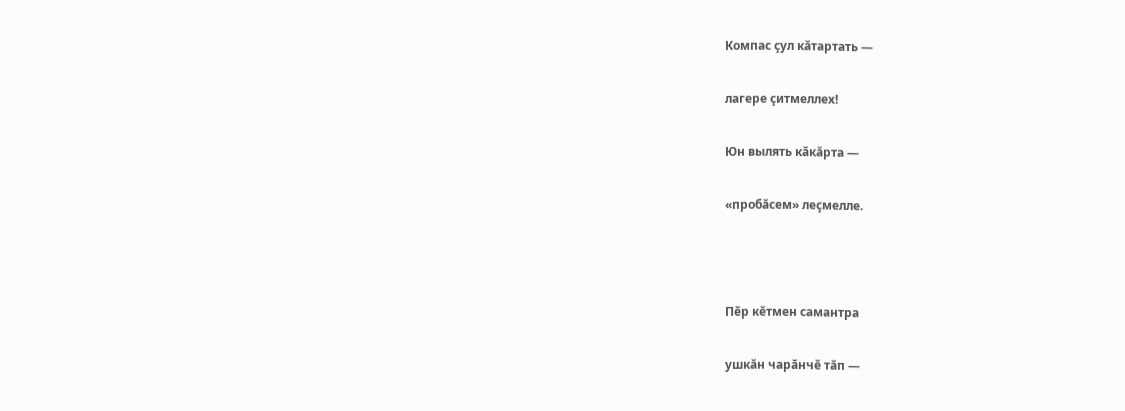Компас çул кăтартать —

лагере çитмеллех!

Юн вылять кăкăрта —

«пробăсем» леçмелле.



Пĕр кĕтмен самантра

ушкăн чарăнчĕ тăп —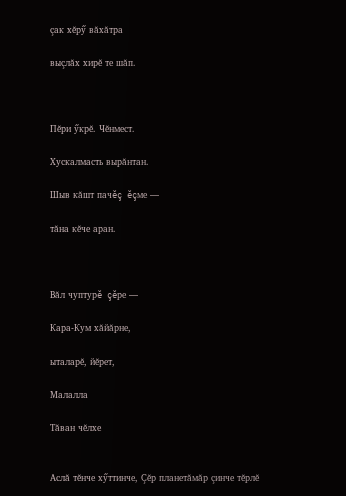çак хĕрӳ вăхăтра

выçлăх хирĕ те шăп.



Пĕри ӳкрĕ. Чĕнмест.

Хускалмасть вырăнтан.

Шыв кăшт пачĕç ĕçме —

тăна кĕче аран.



Вăл чуптурĕ çĕре —

Кара-Кум хăйăрне,

ыталарĕ, йĕрет,

Малалла

Тăван чĕлхе


Аслă тĕнче хӳттинче, Çĕр планетăмăр çинче тĕрлĕ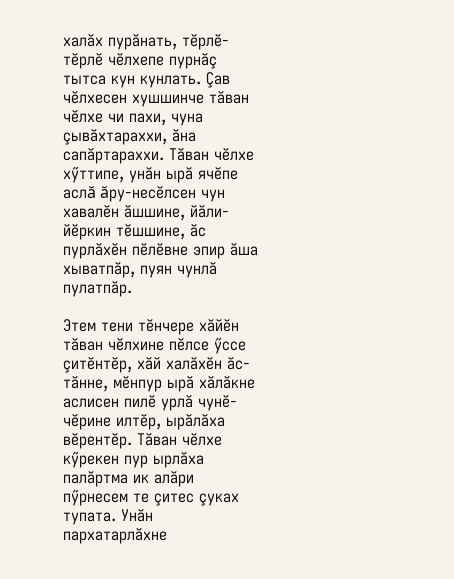халăх пурăнать, тĕрлĕ-тĕрлĕ чĕлхепе пурнăç тытса кун кунлать. Çав чĕлхесен хушшинче тăван чĕлхе чи пахи, чуна çывăхтараххи, ăна сапăртараххи. Тăван чĕлхе хӳттипе, унăн ырă ячĕпе аслă ăру-несĕлсен чун хавалĕн ăшшине, йăли-йĕркин тĕшшине, ăс пурлăхĕн пĕлĕвне эпир ăша хыватпăр, пуян чунлă пулатпăр.

Этем тени тĕнчере хăйĕн тăван чĕлхине пĕлсе ӳссе çитĕнтĕр, хăй халăхĕн ăс-тăнне, мĕнпур ырă хăлăкне аслисен пилĕ урлă чунĕ-чĕрине илтĕр, ырăлăха вĕрентĕр. Тăван чĕлхе кӳрекен пур ырлăха палăртма ик алăри пӳрнесем те çитес çуках тупата. Унăн пархатарлăхне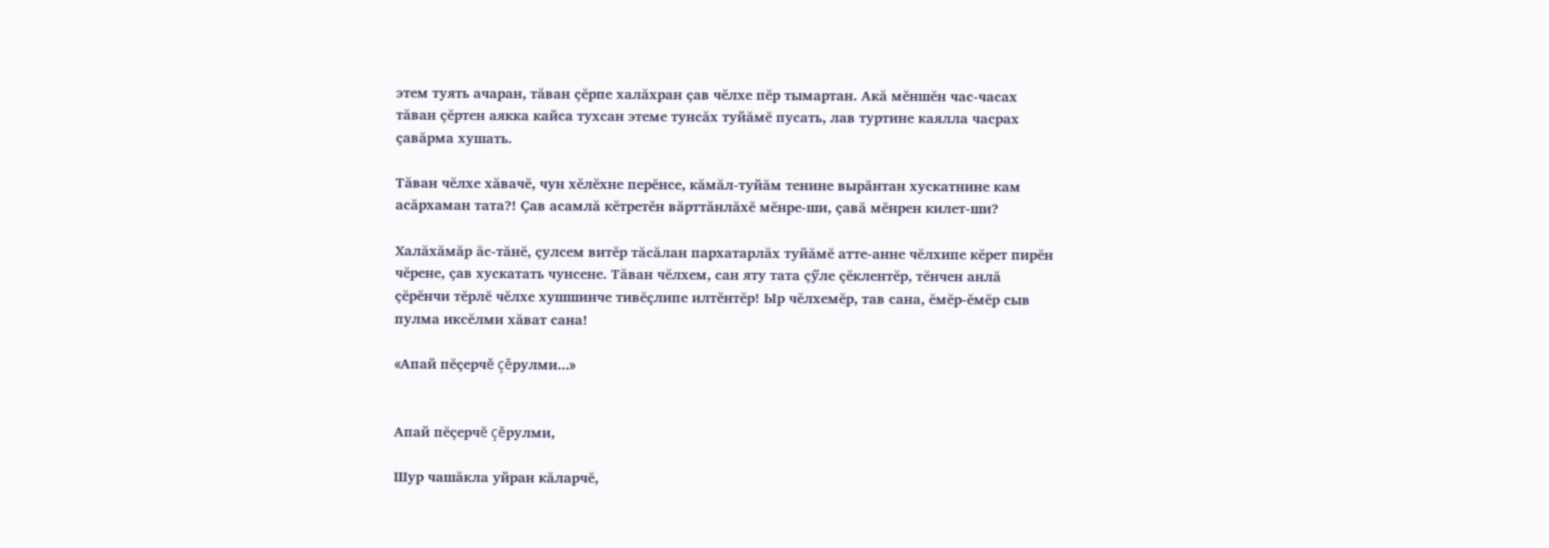этем туять ачаран, тăван çĕрпе халăхран çав чĕлхе пĕр тымартан. Акă мĕншĕн час-часах тăван çĕртен аякка кайса тухсан этеме тунсăх туйăмĕ пусать, лав туртине каялла часрах çавăрма хушать.

Тăван чĕлхе хăвачĕ, чун хĕлĕхне перĕнсе, кăмăл-туйăм тенине вырăнтан хускатнине кам асăрхаман тата?! Çав асамлă кĕтретĕн вăрттăнлăхĕ мĕнре-ши, çавă мĕнрен килет-ши?

Халăхăмăр ăс-тăнĕ, çулсем витĕр тăсăлан пархатарлăх туйăмĕ атте-анне чĕлхипе кĕрет пирĕн чĕрене, çав хускатать чунсене. Тăван чĕлхем, сан яту тата çӳле çĕклентĕр, тĕнчен анлă çĕрĕнчи тĕрлĕ чĕлхе хушшинче тивĕçлипе илтĕнтĕр! Ыр чĕлхемĕр, тав сана, ĕмĕр-ĕмĕр сыв пулма иксĕлми хăват сана!

«Апай пĕçерчĕ çĕрулми...»


Апай пĕçерчĕ çĕрулми,

Шур чашăкла уйран кăларчĕ,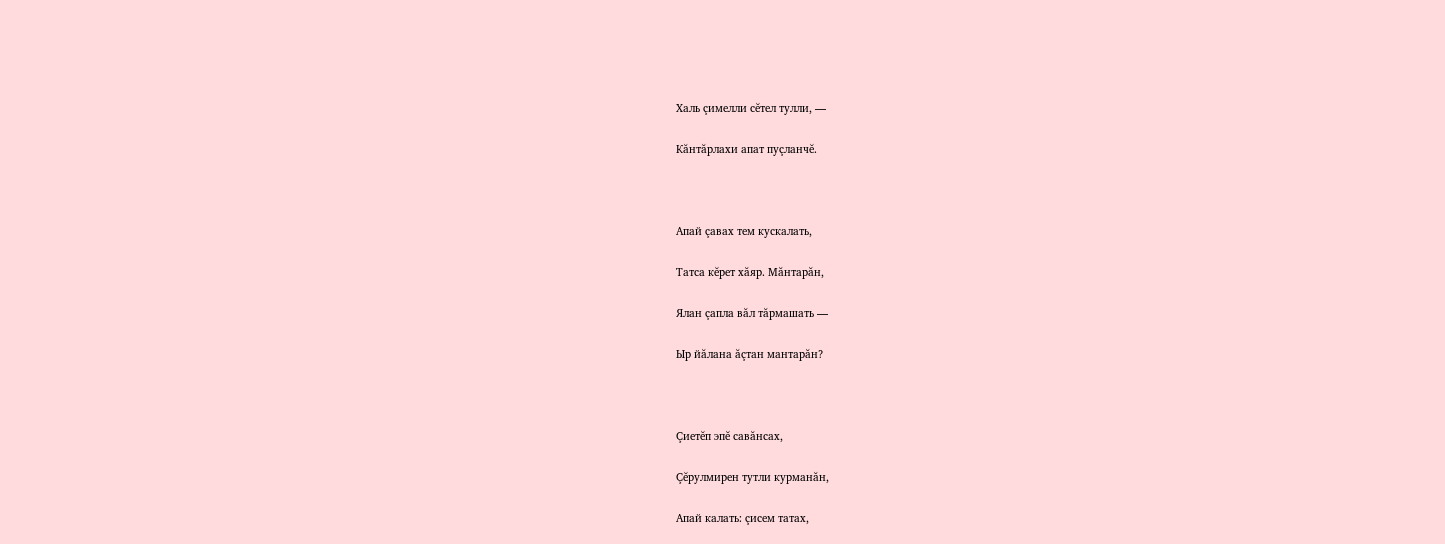Халь çимелли сĕтел тулли, —

Кăнтăрлахи апат пуçланчĕ.



Апай çавах тем кускалать,

Татса кĕрет хăяр. Мăнтарăн,

Ялан çапла вăл тăрмашать —

Ыр йăлана ăçтан мантарăн?



Çиетĕп эпĕ савăнсах,

Çĕрулмирен тутли курманăн,

Апай калать: çисем татах,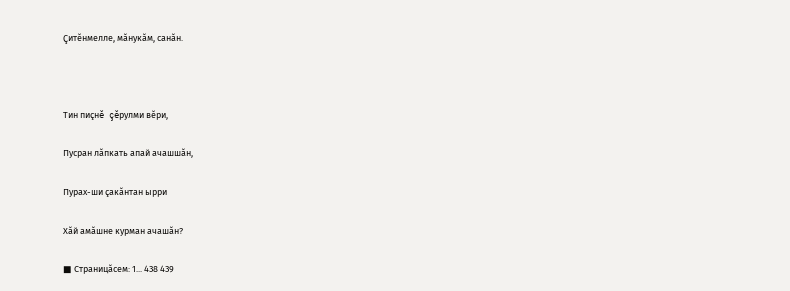Çитĕнмелле, мăнукăм, санăн.



Тин пиçнĕ çĕрулми вĕри,

Пусран лăпкать апай ачашшăн,

Пурах-ши çакăнтан ырри

Хăй амăшне курман ачашăн?

■ Страницăсем: 1... 438 439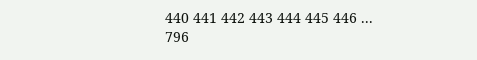440 441 442 443 444 445 446 ... 796